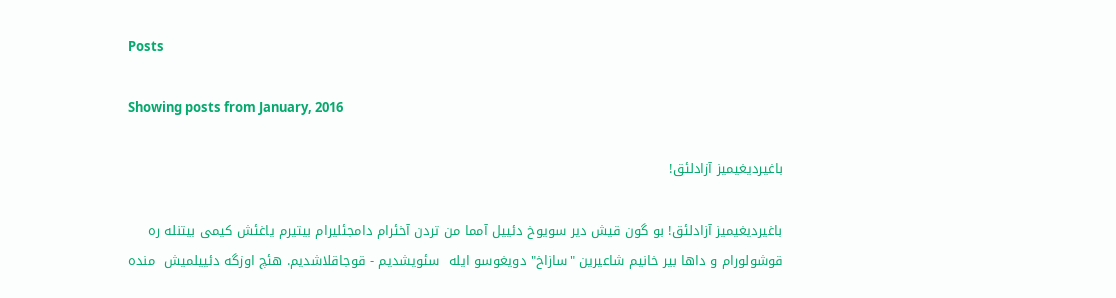Posts

Showing posts from January, 2016

باغیردیغیمیز آزادلئق!

باغیردیغیمیز آزادلئق! بو گون قیش دیر سویوخ دئییل آمما من تردن آخئرام دامجئلیرام بیتیرم یاغئش کیمی بیتنله ره قوشولورام و داها بیر خانیم شاعیرین "سازاخ" دویغوسو ایله  سئویشدیم - قوجاقلاشدیم. هئچ اوزگه دئییلمیش  منده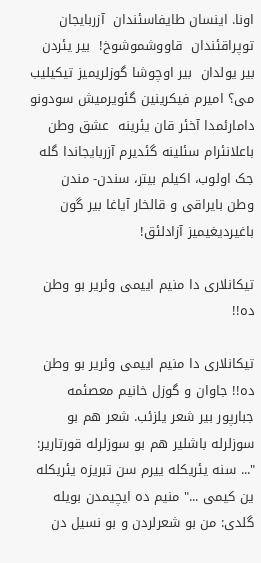اونا. اینسان طایفاسئندان  آزربایجان توپراقئندان  قاووشموشوخ!  بیر یئردن  بیر یولدان  بیر اوچوشا گوزلریمیز تیکیلیب می؟ امیرم فیکرینین گئویرمیش سودونو دامارئمدا آخئر قان یئرینه  عشق وطن باعلانئرام سئلینه گئدیرم آزربایجاندا گله جک اولوب، اکیلم بیتر، سندن- مندن  وطن بایراقی و قالخار آیاغا بیر گون باغیردیغیمیز آزادلئق!

تیکانلاری دا منیم اییمی وئریر بو وطن ده!!

تیکانلاری دا منیم اییمی وئریر بو وطن ده!! جاوان و گوزل خانیم معصئمه جبارپور بیر شعر یلزئب. شعر هم بو سوزلرله باشلیر هم بو سوزلرله قورتاریر: "... سنه یئریکله ییرم سن تبریزه یئریکله ین کیمی ..." منیم ده ایچیمدن بویله گلدی: من بو شعرلردن و بو نسیل دن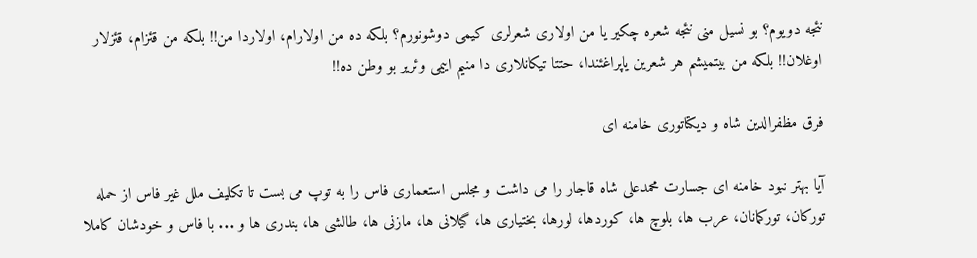نئجه دویوم؟ بو نسیل منی نئجه شعره چکیر یا من اولاری شعرلری کیمی دوشونورم؟ بلکه ده من اولارام، اولاردا من!! بلکه من قئزام، قئزلار اوغلان!! بلکه من بیتمیشم هر شعرین یاپراغئندا، حتتا تیکانلاری دا منیم اییمی وئریر بو وطن ده!!

فرق مظفرالدین شاه و دیکتاتوری خامنه ای

آیا بهتر نبود خامنه ای جسارت محمدعلی شاه قاجار را می داشت و مجلس استعماری فاس را به توپ می بست تا تکلیف ملل غیر فاس از حمله تورکان، تورکمانان، عرب ها، بلوچ ها، کوردها، لورها، بختیاری ها، گیلانی ها، مازنی ها، طالشی ها، بندری ها و ... با فاس و خودشان کاملا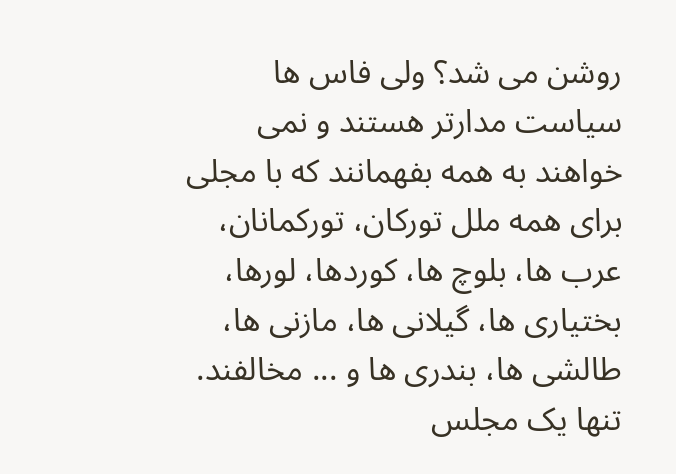روشن می شد؟ ولی فاس ها سیاست مدارتر هستند و نمی خواهند به همه بفهمانند که با مجلی برای همه ملل تورکان، تورکمانان، عرب ها، بلوچ ها، کوردها، لورها، بختیاری ها، گیلانی ها، مازنی ها، طالشی ها، بندری ها و ... مخالفند. تنها یک مجلس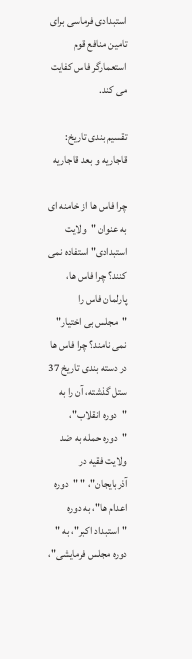استبدادی فرماسی برای تامین منافع قوم استعمارگر فاس کفایت می کند.

تقسیم بندی تاریخ: قاجاریه و بعد قاجاریه

چرا فاس ها از خامنه ای به عنوان "ولایت استبدادی" استفاده نمی کنند؟ چرا فاس ها، پارلمان فاس را "مجلس بی اختیار" نمی نامند؟ چرا فاس ها در دسته بندی تاریخ 37 ستل گذشته، آن را به "دوره انقلاب"، "دوره حمله به ضد ولایت فقیه در آذربایجان"، " "دوره اعدام ها"، به دوره "استبداد اکبر"، به " دوره مجلس فرمایشی"،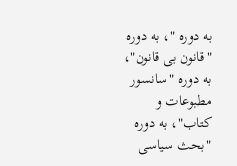به دوره "، به دوره "قانون بی قانون"، به دوره "سانسور مطبوعات و کتاب"، به دوره "بحث سیاسی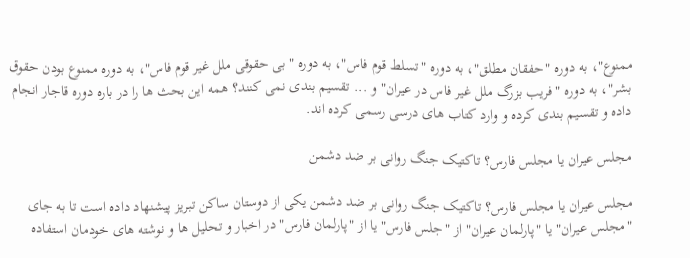ممنوع"، به دوره "حفقان مطلق"، به دوره "تسلط قوم فاس"، به دوره "بی حقوقی ملل غیر قوم فاس"، به دوره ممنوع بودن حقوق بشر"، به دوره "فریب بزرگ ملل غیر فاس در عیران" و ... تقسیم بندی نمی کنند؟ همه این بحث ها را در باره دوره قاجار انجام داده و تقسیم بندی کرده و وارد کتاب های درسی رسمی کرده اند.

مجلس عیران یا مجلس فارس؟ تاکتیک جنگ روانی بر ضد دشمن

مجلس عیران یا مجلس فارس؟ تاکتیک جنگ روانی بر ضد دشمن یکی از دوستان ساکن تبریز پیشنهاد داده است تا به جای "مجلس عیران" یا "پارلمان عیران" از "جلس فارس" یا از "پارلمان فارس" در اخبار و تحلیل ها و نوشته های خودمان استفاده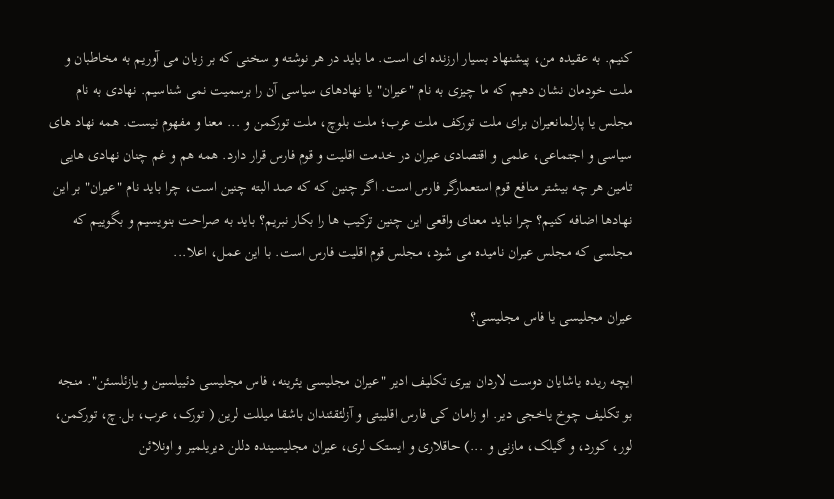کنیم. به عقیده من، پیشنهاد بسیار ارزنده ای است. ما باید در هر نوشته و سخنی که بر زبان می آوریم به مخاطبان و ملت خودمان نشان دهیم که ما چیزی به نام "عیران" یا نهادهای سیاسی آن را برسمیت نمی شناسیم. نهادی به نام مجلس یا پارلمانعیران برای ملت تورکف ملت عرب؛ ملت بلوچ، ملت تورکمن و ... معنا و مفهوم نیست. همه نهاد های سیاسی و اجتماعی، علمی و اقتصادی عیران در خدمت اقلیت و قوم فارس قرار دارد. همه هم و غم چنان نهادی هایی تامین هر چه بیشتر منافع قوم استعمارگر فارس است. اگر چنین که که صد البته چنین است، چرا باید نام "عیران" بر این نهادها اضافه کنیم؟ چرا نباید معنای واقعی این چنین ترکیب ها را بکار نبریم؟ باید به صراحت بنویسیم و بگوییم که مجلسی که مجلس عیران نامیده می شود، مجلس قوم اقلیت فارس است. با این عمل، اعلا...

عیران مجلیسی یا فاس مجلیسی؟

ایچه ریده یاشایان دوست لاردان بیری تکلیف ادیر "عیران مجلیسی یئرینه، فاس مجلیسی دئییلسین و یازئلسئن". منجه بو تکلیف چوخ یاخجی دیر. او زامان کی فارس اقلییتی و آزلئقئندان باشقا میللت لرین ( تورک، عرب، بل.چ، تورکمن، لور، کورد، و گیلک، مازنی و ...) حاقلاری و ایستک لری، عیران مجلیسینده دللن دیریلمیر و اونلائن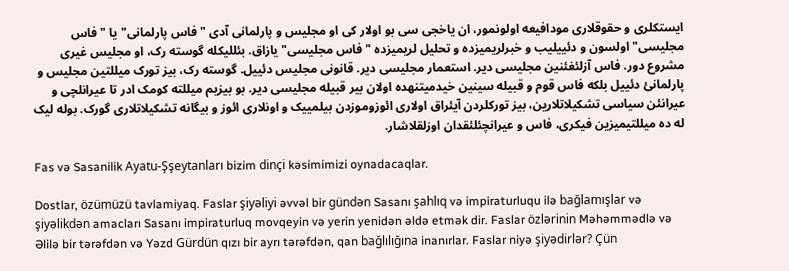ایستکلری و حقوقلاری مودافیعه اولونمور، ان یاخجی سی بو اولار کی او مجلیس و پارلمانی آدی "فاس پارلمانی" یا "فاس مجلیسی" اولسون و دئییلیب و خبرلریمیزده و تحلیل لریمیزده "فاس مجلیسی" یازاق. بئللیکله گوسته رک، او مجلیس غیری مشروع دور. فاس آزلئغئنین مجلیسی دیر. استعمار مجلیسی دیر. قانونی مجلیس دئییل. گوسته رک، بیز تورک میللتین مجلیس و پارلمانئ دئییل بلکه فاس قوم و قبیله سینین خیدمیتنهده اولان بیر قبیله مجلیسی دیر. بو بیزیم میللته کومک ادر تا عیرانلچی و عیرانئن سیاسی تشکیلاتلارین، بیز تورکلردن آیئراق اولاری ائوزوموزدن بیلمییک و اونلاری ائوز و بیگانه تشکیلاتلاری گورک. بوله لیک له ده میللتیمیزین فیکری، فاس و عیرانچئلئقدان اوزلقلاشار.

Fas və Sasanilik Ayatu-Şşeytanları bizim dinçi kəsimimizi oynadacaqlar.

Dostlar, özümüzü tavlamiyaq. Faslar şiyəliyi əvvəl bir gündən Sasanı şahlıq və impiraturluqu ilə bağlamışlar və şiyəlikdən amacları Sasanı impiraturluq movqeyin və yerin yenidən əldə etmək dir. Faslar özlərinin Məhəmmədlə və Əlilə bir tərəfdən və Yəzd Gürdün qızı bir ayrı tərəfdən, qan bağlılığına inanırlar. Faslar niyə şiyədirlər? Çün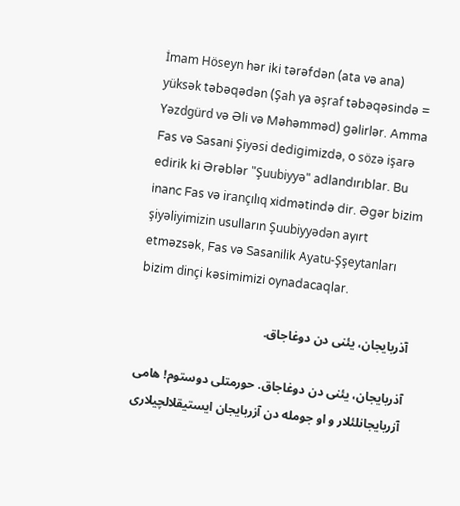İmam Höseyn hər iki tərəfdən (ata və ana) yüksək təbəqədən (Şah ya əşraf təbəqəsində = Yəzdgürd və Əli və Məhəmməd) gəlirlər. Amma Fas və Sasani Şiyəsi dedigimizdə, o sözə işarə edirik ki Ərəblər "Şuubiyyə" adlandırıblar. Bu inanc Fas və irançılıq xidmətində dir. Əgər bizim şiyəliyimizin usulların Şuubiyyədən ayırt etməzsək, Fas və Sasanilik Ayatu-Şşeytanları bizim dinçi kəsimimizi oynadacaqlar.

آذربایجان، یئنی دن دوغاجاق.

آذربایجان، یئنی دن دوغاجاق. حورمتلی دوستوم! هامی آزربایجانلئلار و او جومله دن آزربایجان ایستیقلالچیلاری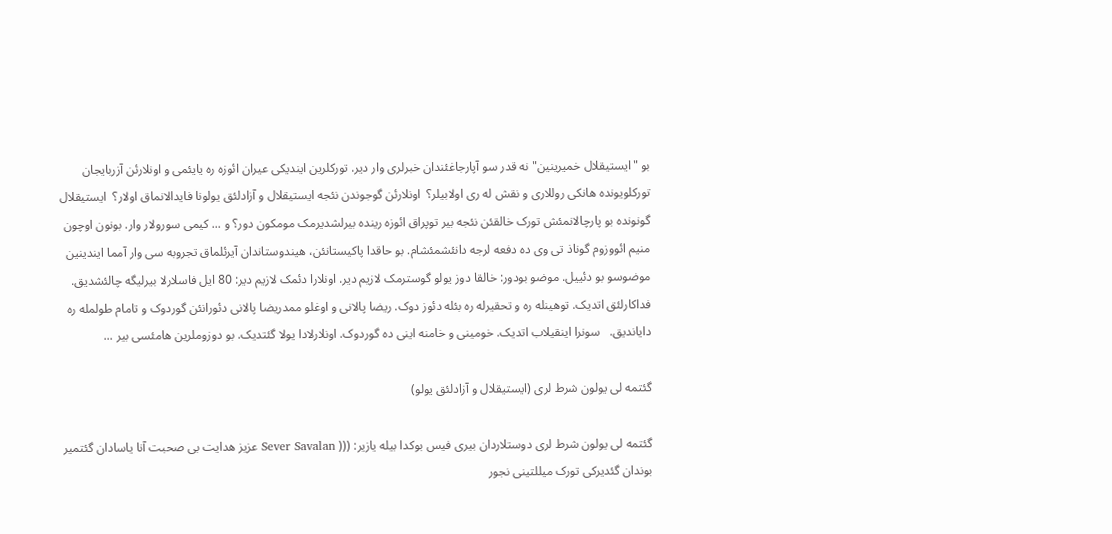بو "ایستیقلال خمیرینین" نه قدر سو آپارجاغئندان خبرلری وار دیر. تورکلرین ایندیکی عیران ائوزه ره یایئمی و اونلارئن آزربایجان تورکلویونده هانکی روللاری و نقش له ری اولابیلر؟  اونلارئن گوجوندن نئجه ایستیقلال و آزادلئق یولونا فایدالانماق اولار؟  ایستیقلال گونونده بو پارچالانمئش تورک خالقئن نئجه بیر توپراق ائوزه رینده بیرلشدیرمک مومکون دور؟ و ... کیمی سورولار وار. بونون اوچون منیم ائووزوم گوناذ تی وی ده دفعه لرجه دانئشمئشام. بو حاقدا پاکیستانئن، هیندوستاندان آیرئلماق تجروبه سی وار آمما ایندینین موضوسو بو دئییل. موضو بودور: خالقا دوز یولو گوسترمک لازیم دیر. اونلارا دئمک لازیم دیر: 80 ایل فاسلارلا بیرلیگه چالئشدیق. فداکارلئق اتدیک. توهینله ره و تحقیرله ره بئله دئوز دوک. ریضا پالانی و اوغلو ممدریضا پالانی دئورانئن گوردوک و تامام طولمله ره دایاندیق.   سونرا اینقیلاب اتدیک. خومینی و خامنه اینی ده گوردوک. اونلارلادا یولا گئتدیک. بو دوزوملرین هامئسی بیر ...

گئتمه لی یولون شرط لری (ایستیقلال و آزادلئق یولو)

گئتمه لی یولون شرط لری دوستلاردان بیری فیس بوکدا بیله یازیر: ((( Sever Savalan عزیز هدایت بی صحبت آنا یاسادان گئتمیر بوندان گئدیرکی تورک میللتینی نجور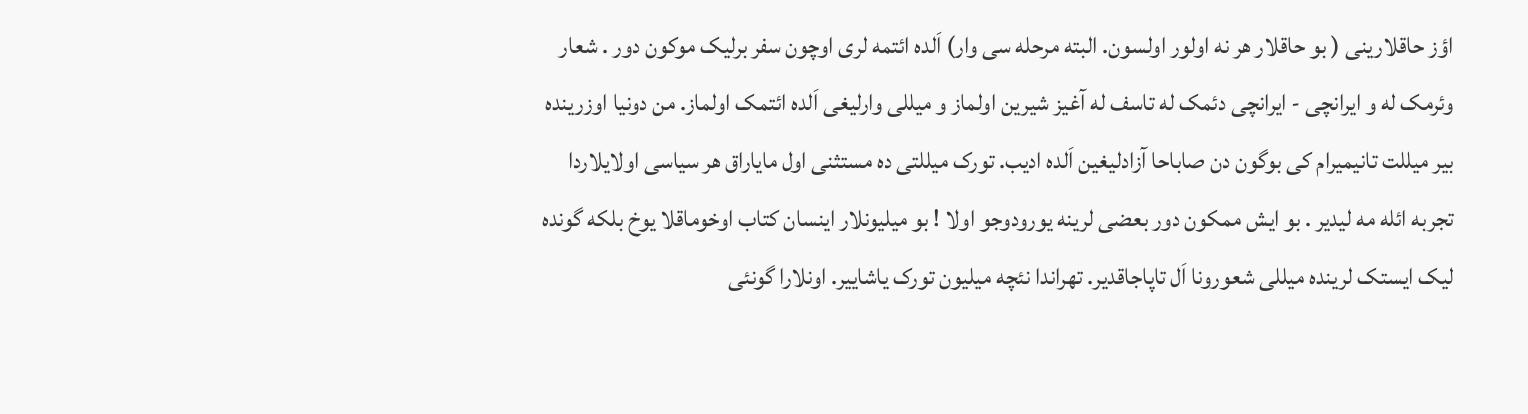اؤز حاقلارینی ( بو حاقلار هر نه اولور اولسون. البته مرحله سی وار) اَلده ائتمه لری اوچون سفر برلیک موکون دور . شعار وئرمک له و ایرانچی - ایرانچی دئمک له تاسف له آغیز شیرین اولماز و میللی وارلیغی اَلده ائتمک اولماز. من دونیا اوزرینده بیر میللت تانیمیرام کی بوگون دن صاباحا آزادلیغین اَلده ادیب. تورک میللتی ده مستثنی اول مایاراق هر سیاسی اولایلاردا تجربه ائله مه لیدیر . بو ایش ممکون دور بعضی لرینه یورودوجو اولا ! بو میلیونلار اینسان کتاب اوخوماقلا یوخ بلکه گونده لیک ایستک لرینده میللی شعورونا اَل تاپاجاقدیر. تهراندا نئچه میلیون تورک یاشاییر. اونلارا گونئی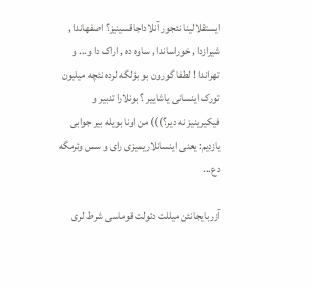ایستقلالینا نئجور آنلاداجاقسینیز؟ اصفهاندا , شیرازدا , خوراساندا , ساوه ده , اراک دا و... و تهراندا ! لطفا گورون بو بؤلگه لرده نئچه میلیون تورک اینسانی یاشاییر ؟ بونلارا تدبیر و فیکیرینیز نه دیر؟))) من اونا بویله بیر جوابی یازدیم: یعنی اینسانلاریمیزی رای و سس وئرمگه دع...

آزربایجانئن میللت دئولت قوماسی شرط لری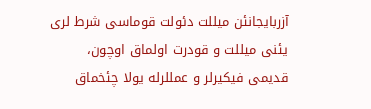آزربایجانئن میللت دئولت قوماسی شرط لری یئنی میللت و قودرت اولماق اوچون، قدیمی فیکیرلر و عمللرله یولا چئخماق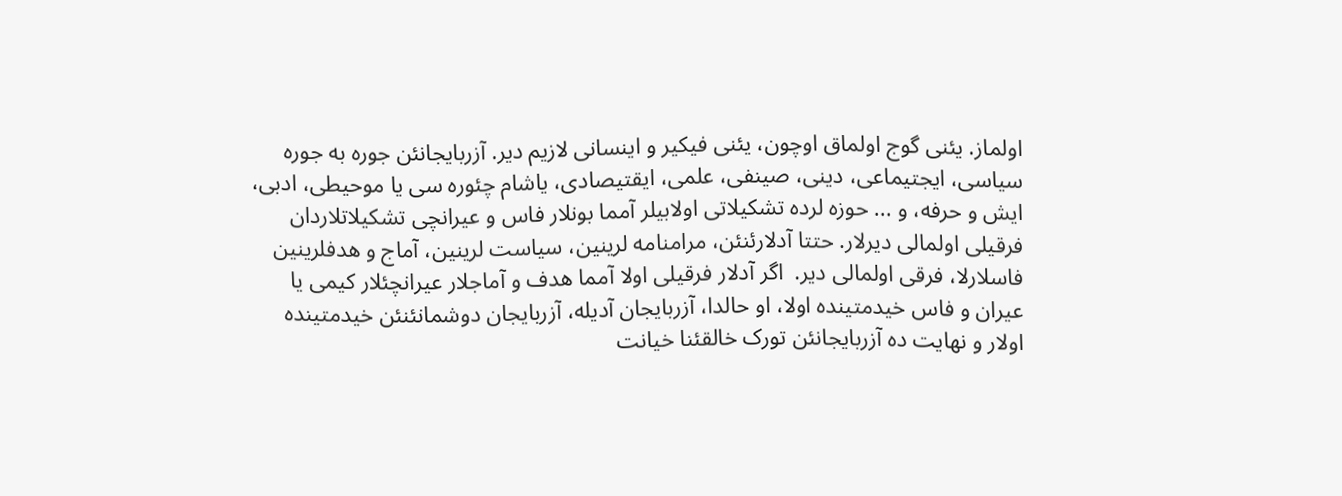اولماز. یئنی گوج اولماق اوچون، یئنی فیکیر و اینسانی لازیم دیر. آزربایجانئن جوره به جوره سیاسی، ایجتیماعی، دینی، صینفی، علمی، ایقتیصادی، یاشام چئوره سی یا موحیطی، ادبی، ایش و حرفه، و ... حوزه لرده تشکیلاتی اولابیلر آمما بونلار فاس و عیرانچی تشکیلاتلاردان فرقیلی اولمالی دیرلار. حتتا آدلارئنئن، مرامنامه لرینین، سیاست لرینین، آماج و هدفلرینین فاسلارلا، فرقی اولمالی دیر.  اگر آدلار فرقیلی اولا آمما هدف و آماجلار عیرانچئلار کیمی یا عیران و فاس خیدمتینده اولا، او حالدا، آزربایجان آدیله، آزربایجان دوشمانئنئن خیدمتینده اولار و نهایت ده آزربایجانئن تورک خالقئنا خیانت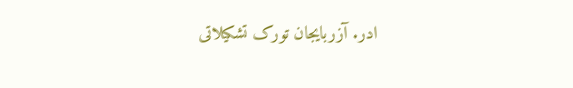ادر. آزربایجان تورک تشکیلاتی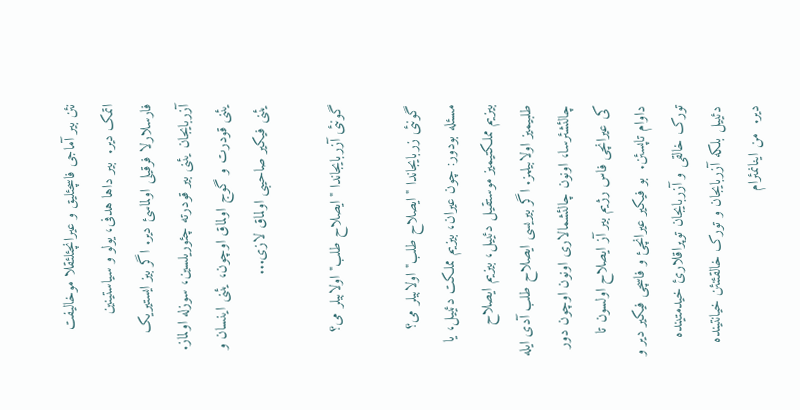نئن بیر آماجی فاسچئلیق و عیرانچئلئقلا موخالیفت اتمک دیر.  بیر داها هدفی، یولو و سیاستینین فارسلارلا فرقیلی اولماسئ دیر. اگر بیز ایستیریک آزربایجان یئنی بیر قودرته چئوریلسین، سوزله اولماز. یئنی قودرت و گوج اولماق اوچون، یئنی اینسان و یئنی فیکیر صاحیبی اولماق لازی...

گونئی آزربایجاندا "ایصلاح طلب" اولابیلر می؟

گونئی زربایجاندا "ایصلاح طلب" اولابیلر می؟ مسئله بودور: چون عیران، بیزیم مملکت دئییل، یا بیزیم مملکتیمیز موستقیل دئییل، بیزیم ایصلاح طلبیمیز اولابیلمز. اگر بیریسی ایصلاح طلب آدی ایله چالئشئرسا، اونون چالئشمالاری اونون اوچون دور کی عیرانچی فاس رژیم بیر آز ایصلاح اولسون تا داوام تاپسئن.  بو فیکیر عیرانچئ و فاسچی فیکیر دیر و تورک خالقی و آزربایجان توپراقلارئ خیدمتینده دئییل بلکه آزربایجان و تورک خالقئنئن خیانتینده دیر.  من اینانمئرام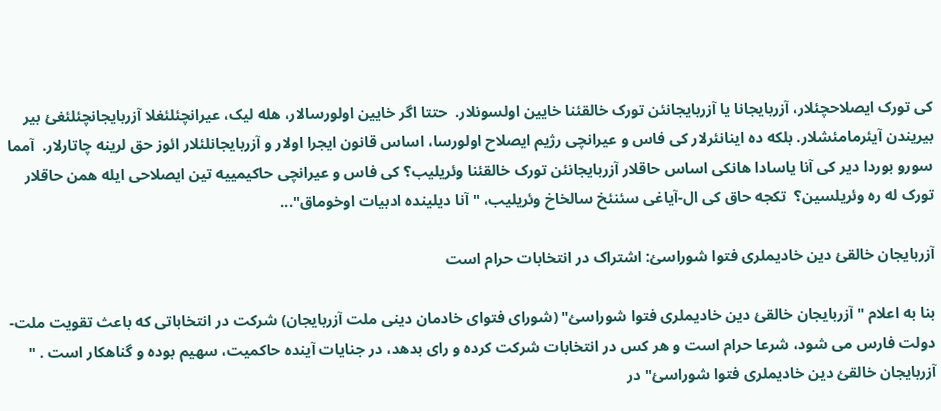کی تورک ایصلاحچئلار، آزربایجانا یا آزربایجانئن تورک خالقئنا خایین اولسونلار.  حتتا اگر خایین اولورسالار، هله لیک، عیرانچئلئغلا آزربایجانچئلئغئ بیر بیریندن آیئرمامئشلار. بلکه ده اینانئرلار کی فاس و عیرانچی رژیم ایصلاح اولورسا، اساس قانون ایجرا اولار و آزربایجانلئلار ائوز حق لرینه چاتارلار.  آمما سورو بوردا دیر کی آنا یاسادا هانکی اساس حاقلار آزربایجانئن تورک خالقئنا وئریلیب؟ کی فاس و عیرانچی حاکیمییه تین ایصلاحی ایله همن حاقلار تورک له ره وئریلسین؟  تکجه حاق کی ال-آیاغی سئنئخ سالخاخ وئریلیب، "آنا دیلینده ادبیات اوخوماق"...

آزربایجان خالقئ دین خادیملری فتوا شوراسئ: اشتراک در انتخابات حرام است

بنا به اعلام "آزربایجان خالقئ دین خادیملری فتوا شوراسئ" (شورای فتوای خادمان دینی ملت آزربایجان) شرکت در انتخاباتی که باعث تقویت ملت-دولت فارس می شود، شرعا حرام است و هر کس در انتخابات شرکت کرده و رای بدهد، در جنایات آینده حاکمیت، سهیم بوده و گناهکار است . " آزربایجان خالقئ دین خادیملری فتوا شوراسئ" در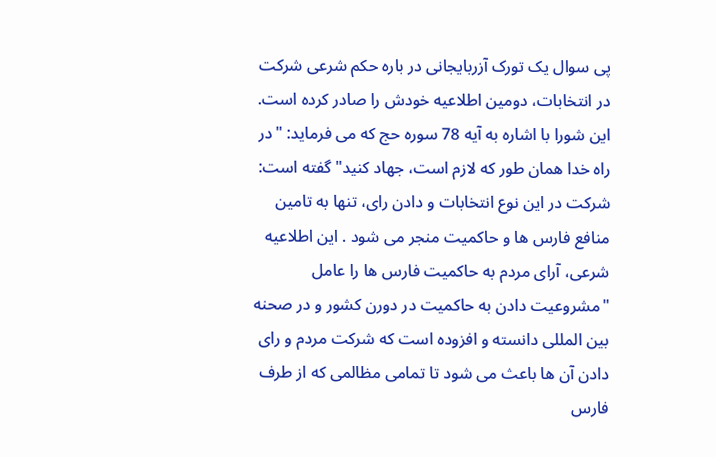پی سوال یک تورک آزربایجانی در باره حکم شرعی شرکت در انتخابات، دومین اطلاعیه خودش را صادر کرده است. این شورا با اشاره به آیه 78 سوره حج که می فرماید: "در راه خدا همان طور که لازم است، جهاد کنید" گفته است: شرکت در این نوع انتخابات و دادن رای، تنها به تامین منافع فارس ها و حاکمیت منجر می شود . این اطلاعیه شرعی، آرای مردم به حاکمیت فارس ها را عامل "مشروعیت دادن به حاکمیت در دورن کشور و در صحنه بین المللی دانسته و افزوده است که شرکت مردم و رای دادن آن ها باعث می شود تا تمامی مظالمی که از طرف فارس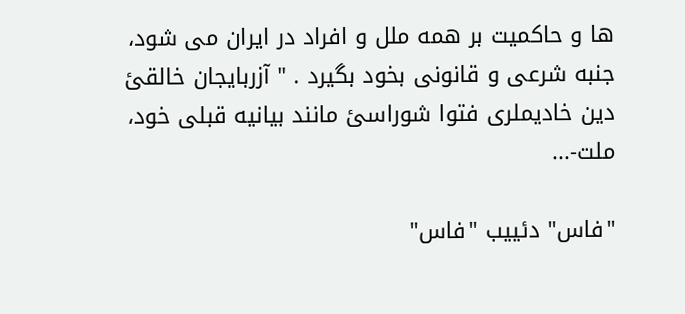ها و حاکمیت بر همه ملل و افراد در ایران می شود، جنبه شرعی و قانونی بخود بگیرد . " آزربایجان خالقئ دین خادیملری فتوا شوراسئ مانند بیانیه قبلی خود، ملت-...

"فاس" دئییب "فاس"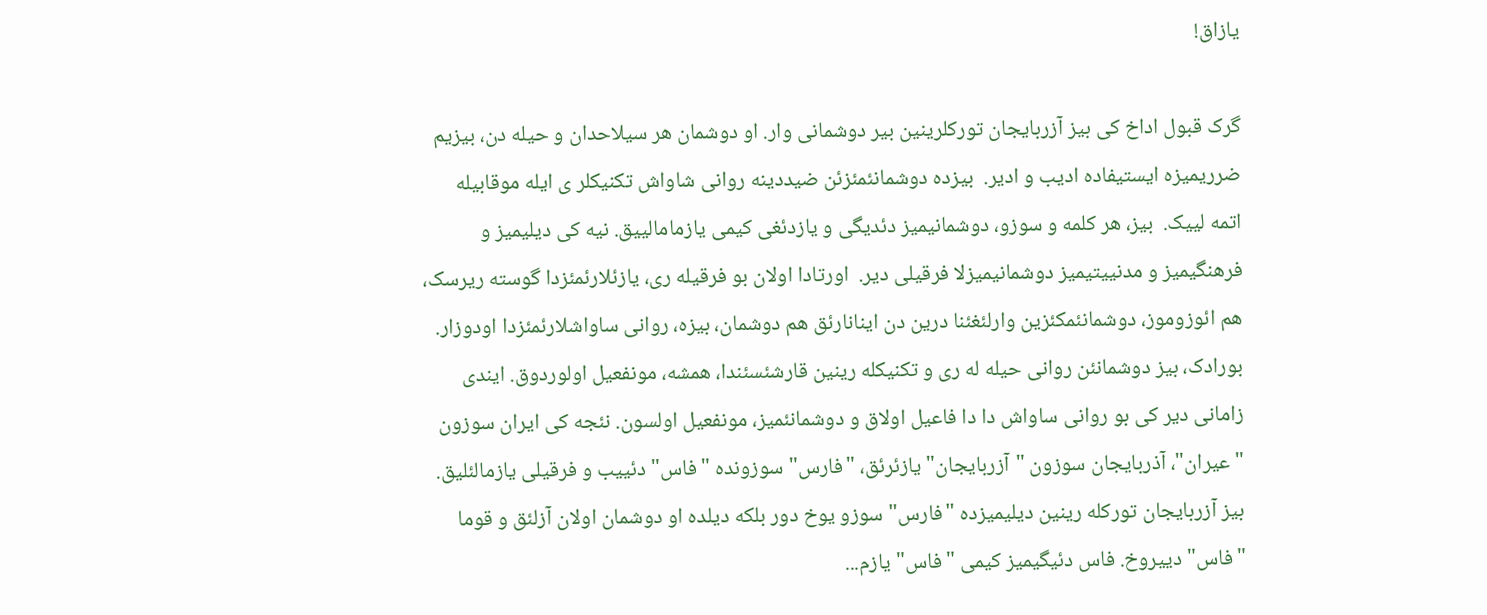یازاق!

گرک قبول اداخ کی بیز آزربایجان تورکلرینین بیر دوشمانی وار. او دوشمان هر سیلاحدان و حیله دن، بیزیم ضرریمیزه ایستیفاده ادیب و ادیر.  بیزده دوشمانئمئزئن ضیددینه روانی شاواش تکنیکلر ی ایله موقابیله اتمه لییک.  بیز، هر کلمه و سوزو، دوشمانیمیز دئدیگی و یازدئغی کیمی یازمامالییق. نیه کی دیلیمیز و فرهنگیمیز و مدنییتیمیز دوشمانیمیزلا فرقیلی دیر.  اورتادا اولان بو فرقیله ری، یازئلارئمئزدا گوسته ریرسک، هم ائوزوموز، دوشمانئمکئزین وارلئغئنا درین دن اینانارئق هم دوشمان، بیزه، روانی ساواشلارئمئزدا اودوزار.  بورادک، بیز دوشمانئن روانی حیله له ری و تکنیکله رینین قارشئسئندا، همشه، مونفعیل اولوردوق. ایندی زامانی دیر کی بو روانی ساواش دا دا فاعیل اولاق و دوشمانئمیز، مونفعیل اولسون. نئجه کی ایران سوزون "عیران"، آذربایجان سوزون "آزربایجان" یازئرئق، "فارس" سوزونده "فاس" دئییب و فرقیلی یازمالئلیق. بیز آزربایجان تورکله رینین دیلیمیزده "فارس" سوزو یوخ دور بلکه دیلده او دوشمان اولان آزلئق و قوما "فاس" دییروخ. فاس دئیگیمیز کیمی "فاس" یازم...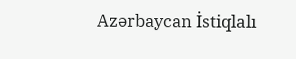Azərbaycan İstiqlalı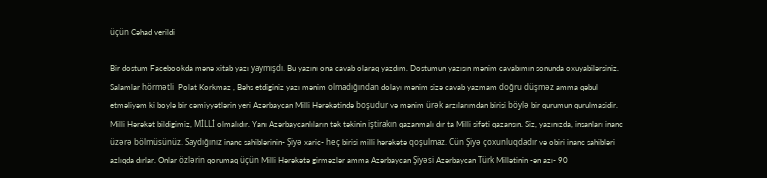üçün Cəhad verildi

Bir dostum Facebookda mənə xitab yazı yaymışdı. Bu yazını ona cavab olaraq yazdım. Dostumun yazısın mənim cavabımın sonunda oxuyabilərsiniz. Salamlar hörmətli  Polat Korkmaz , Bəhs etdiginiz yazı mənim olmadığından dolayı mənim sizə cavab yazmam doğru düşməz amma qəbul etməliyəm ki boylə bir cəmiyyətlərin yeri Azərbaycan Milli Hərəkətində boşudur və mənim ürək arzılarımdan birisi böylə bir qurumun qurulmasidir. Milli Hərəkət bildigimiz, MİLLİ olmalıdır. Yanı Azərbaycanlıların tək təkinin iştirakın qazanmalı dır ta Milli sifəti qazansın. Siz, yazınızda, insanları inanc üzərə bölmüsünüz. Saydığınız inanc sahiblərinin- Şiyə xaric- heç birisi milli hərəkətə qoşulmaz. Cün Şiyə çoxunluqdadır və obiri inanc sahibləri azlıqda dırlar. Onlar özlərin qorumaq üçün Milli Hərəkətə girməzlər amma Azərbaycan Şiyəsi Azərbaycan Türk Millətinin -ən azı- 90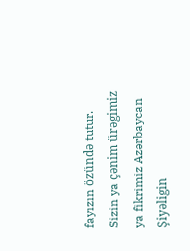fayızın özündə tutur. Sizin ya çənim ürəgimiz ya fikrimiz Azərbaycan Şiyəligin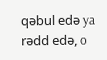qəbul edə ya rədd edə, o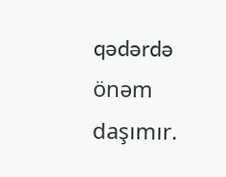qədərdə önəm daşımır.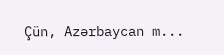Çün, Azərbaycan m...